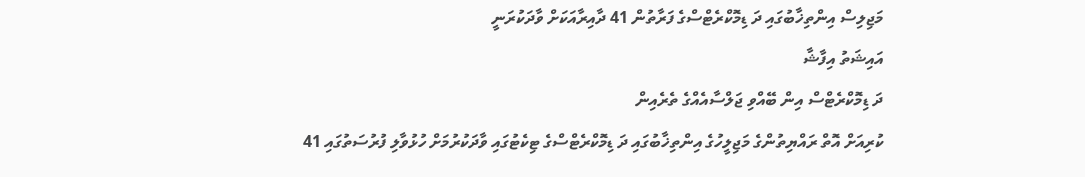މަޖިލިސް އިންތިޚާބުގައި ދަ ޑިމޮކްރެޓްސްގެ ފަރާތުން 41 ދާއިރާއަކަށް ވާދަކުރަނީ
އައިޝަތު އިފާޝާ
ދަ ޑިމޮކްރެޓްސް އިން ބޭއްވި ޖަލްސާއެއްގެ ތެރެއިން
ކުރިއަށް އޮތް ރައްޔިތުންގެ މަޖިލީހުގެ އިންތިޚާބުގައި ދަ ޑިމޮކްރެޓްސްގެ ޓިކެޓުގައި ވާދަކުރުމަށް ހުޅުވާލި ފުރުސަތުގައި 41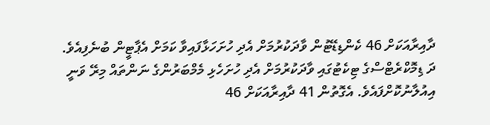ދާއިރާއަކަށް 46 ކެންޑިޑޭޓުން ވާދަކުރުމަށް އެދި ހުށަހަޅާފައިވާ ކަމަށް އެޕާޓީން ބުނެފިއެވެ.
ދަ ޑިމޮކްރެޓްސްގެ ޓިކެޓުގައި ވާދަކުރުމަށް އެދި ހުށަހެޅި މެމްބަރުންގެ ނަންތައް މިރޭ ވަނީ އިއުލާނުކޮށްފައެވެ. އެގޮތުން 41 ދާއިރާއަކަށް 46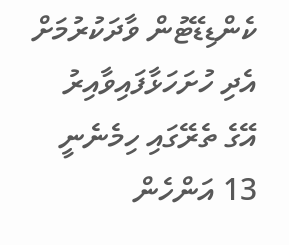ކެންޑިޑޭޓުން ވާދަކުރުމަށް އެދި ހުށަހަޅާފައިވާއިރު އޭގެ ތެރޭގައި ހިމެނެނީ 13 އަންހެން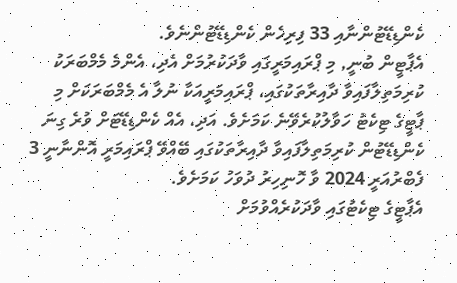ކެންޑިޑޭޓުންނާއި 33 ފިރިހެން ކެންޑިޑޭޓުންނެވެ.
އެޕާޓީން ބުނީ, މި ޕްރައިމަރީގައި ވާދަކުރުމަށް އެދި، އެންމެ މެމްބަރަކު ކުރިމަތިލާފައިވާ ދާއިރާތަކުގައި، ޕްރައިމަރީއަކާ ނުލާ އެ މެމްބަރަކަށް މި ޕާޓީގެ ޓިކެޓު ހަވާލުކުރެވޭނެ ކަމަށެވެ. އަދި، އެއް ކެންޑިޑޭޓަށް ވުރެ ގިނަ ކެންޑިޑޭޓުން ކުރިމަތިލާފައިވާ ދާއިރާތަކުގައި ބޭއްވޭ ޕްރައިމަރީ އޮންނާނީ 3 ފެބްރުއަރީ 2024 ވާ ހޮނިހިރު ދުވަހު ކަމަށެވެ.
އެޕާޓީގެ ޓިކެޓުގައި ވާދަކުރެއްވުމަށް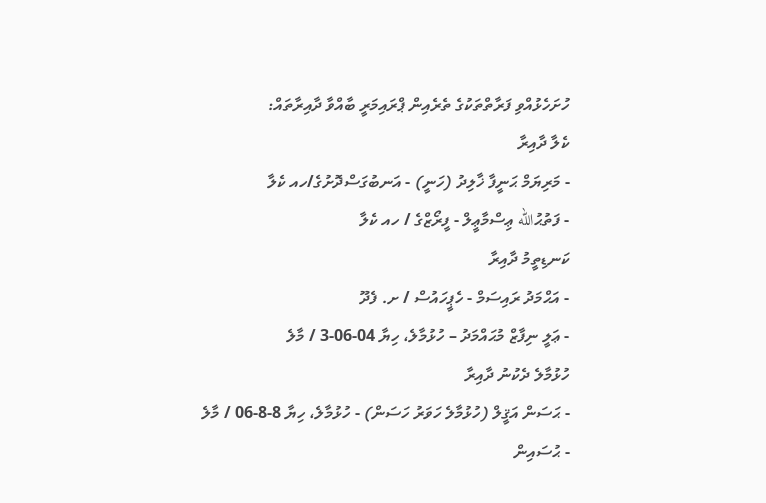ހުށަހެޅުއްވި ފަރާތްތަކުގެ ތެރެއިން ޕްރައިމަރީ ބާއްވާ ދާއިރާތައް:
ކެލާ ދާއިރާ
- މަރިޔަމް ޙަނީފާ ޚާލިދު (ހަނީ) - އަނބުގަސްދޮށުގެ/ހއ ކެލާ
- ފަތުޙުالله ޢިސްމާޢީލް - ފީރޯޒްގެ / ހއ ކެލާ
ކަނޑިތީމު ދާއިރާ
- އަޙްމަދު ރައިސަމް - ހެޕީހައުސް / ށ. ފެދޫ
- ޢަލީ ނިފާޒް މުޙައްމަދު – ހުޅުމާލެ، ހިޔާ 04-06-3 / މާލެ
ހުޅުމާލެ ދެކުނު ދާއިރާ
- ޙަސަން އަޤީލް (ހުޅުމާލެ ހަވަރު ހަސަން) - ހުޅުމާލެ، ހިޔާ 8-8-06 / މާލެ
- ޙުސައިން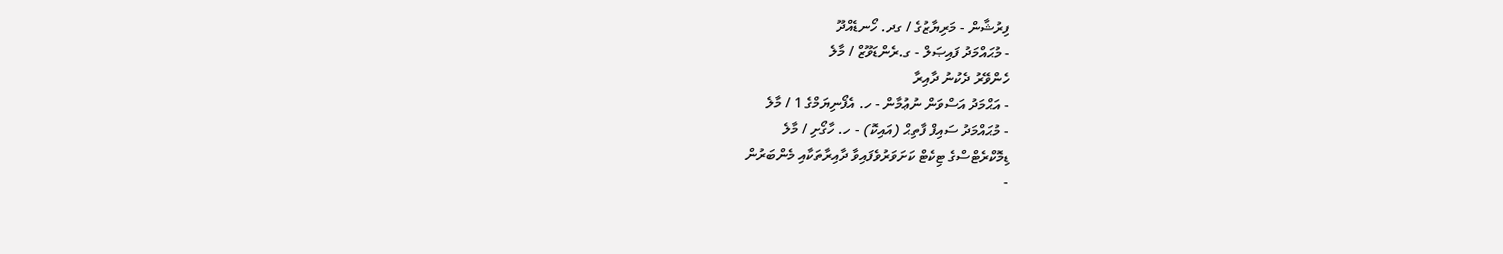ފިރުޝާން - މަރިޔާޒުގެ / ގދ. ހޯނޑެއްދޫ
- މުޙައްމަދު ފައިޞަލް - ގ.ރެންޑަވޫޒް / މާލެ
ހެންވޭރު ދެކުނު ދާއިރާ
- އަޙްމަދު އަސްވަން ނުޢުމާން - ހ. އެފޯނިޔަމްގެ 1 / މާލެ
- މުޙައްމަދު ސައިފް ފާތިޙް (އައިކޮ) - ހ. ހާގޯށި / މާލެ
ޑިމޮކްރެޓްސްގެ ޓިކެޓް ކަށަވަރުވެފައިވާ ދާއިރާތަކާއި މެންބަރުން
-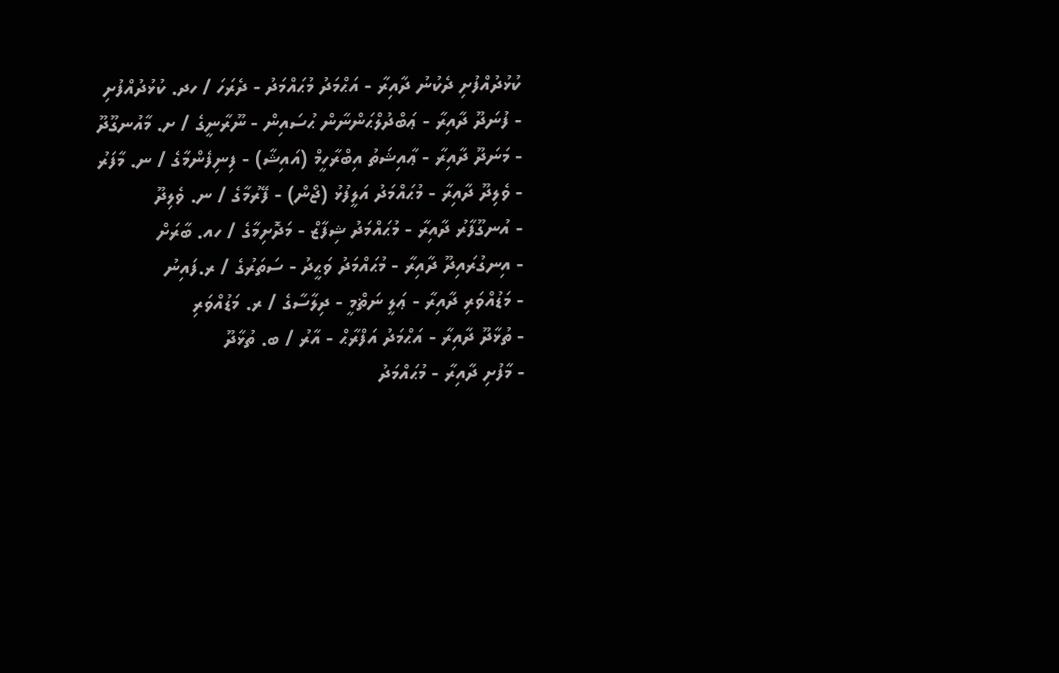ކުޅުދުއްފުށި ދެކުނު ދާއިރާ - އަޙްމަދު މުޙައްމަދު - ދެރަހަ / ހދ. ކުޅުދުއްފުށި
- ފުނަދޫ ދާއިރާ - ޢަބްދުލްޙަންނާން ޙުސައިން - ނޫރާނީގެ / ށ. މާއުނގޫދޫ
- މަނަދޫ ދާއިރާ - ޢާއިޝަތު އިބްރާހީމް (އައިޝާ) - ފިނިފެންމާގެ / ނ. މާފަރު
- ވެލިދޫ ދާއިރާ - މުޙައްމަދު އަލީފުޅު (ޖޯން) - ފޭރުމާގެ / ނ. ވެލިދޫ
- އުނގޫފާރު ދާއިރާ - މުޙައްމަދު ޝިފާޒް - މަދޮށިމާގެ / ހއ. ބާރަށް
- އިނގުރައިދޫ ދާއިރާ - މުޙައްމަދު ވަޙީދު - ސަތަރުގެ / ރ.ފައިނު
- މަޑުއްވަރި ދާއިރާ - ޢަލީ ނަޡްމީ - ދިލާސާގެ / ރ. މަޑުއްވަރި
- ތުޅާދޫ ދާއިރާ - އަޙްމަދު އަފްރާޙް - އާރު / ބ. ތުޅާދޫ
- މާފުށި ދާއިރާ - މުޙައްމަދު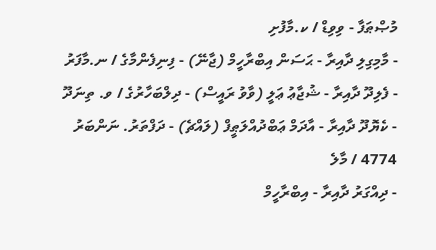މުޞްޠަފާ - ވިވިޑް / ކ.މާފުށި
- މާމިގިލި ދާއިރާ - ޙަސަން އިބްރާހީމް (ޖާނޭ) - ފިނިފެންމާގެ / ނ.މާފަރު
- ފެލިދޫ ދާއިރާ - ޝުޖާޢު ޢަލީ (ވާވު ރައީސް) - ދިލްބަހާރުގެ / ވ. ތިނަދޫ
- ކެޔޮދޫ ދާއިރާ - އާދަމް ޢަބްދުއްލަޠީފް (ލައްޗެ) - ދަފްތަރު. ނަންބަރު 4774 / މާލެ
- ދިއްގަރު ދާއިރާ - އިބްރާހީމް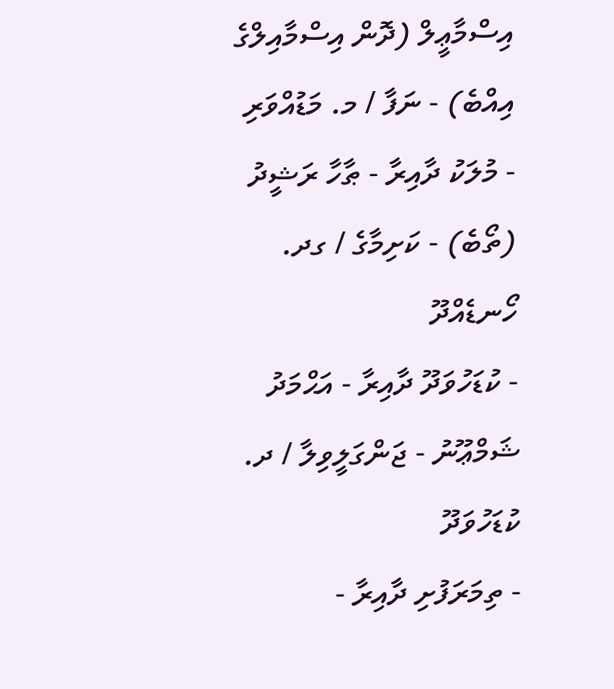އިސްމާޢީލް (ދޮން އިސްމާއިލްގެ އިއްބެ) - ނަފާ / މ. މަޑުއްވަރި
- މުލަކު ދާއިރާ - ޠާހާ ރަޝީދު (ތޯބެ) - ކަށިމާގެ / ގދ. ހޯނޑެއްދޫ
- ކުޑަހުވަދޫ ދާއިރާ - އަޙްމަދު ޝަމްޢޫނު - ޖަންގަލީވިލާ / ދ. ކުޑަހުވަދޫ
- ތިމަރަފުށި ދާއިރާ -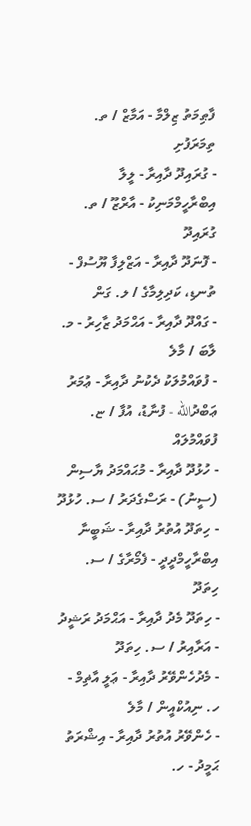ފާޠިމަތު ޒިލްމާ - އަމާޒް / ތ. ތިމަރަފުށި
- ގުރައިދޫ ދާއިރާ - ލީލާ އިބްރާހީމްމަނިކު - އާރްޒޫ / ތ. ގުރައިދޫ
- ފޮނަދޫ ދާއިރާ - އަޒްލިފާ ޔޫސުފް - ތުނޑި، ކަދިލިމާގެ / ލ. ގަން
- ގައްދޫ ދާއިރާ - އަޙްމަދު ޒާހިރު - މ. ލާބަ / މާލެ
- ފުވައްމުލަކު ދެކުނު ދާއިރާ - ޢުމަރު ޢަބްދުالله - ފުނާޑު، އުފާ / ޏ. ފުވައްމުލައް
- ހުޅުދޫ ދާއިރާ - މުޙައްމަދު ޔާސިން (ސީނު) - ރަސްގެދަރު / ސ. ހުޅުދޫ
- ހިތަދޫ އުތުރު ދާއިރާ - ޝަބީނާ އިބްރާހީމްދީދީ - ފެމޯރާގެ / ސ. ހިތަދޫ
- ހިތަދޫ މެދު ދާއިރާ - އަޙްމަދު ރަޝީދު - އަރާއިރު / ސ. ހިތަދޫ
- މެދުހެންވޭރު ދާއިރާ - ޢަލީ އާޡިމް - ހ. ނިއުކްއީން / މާލެ
- ހެންވޭރު އުތުރު ދާއިރާ - އިޝްރަތު ޙަމީދު - ހ.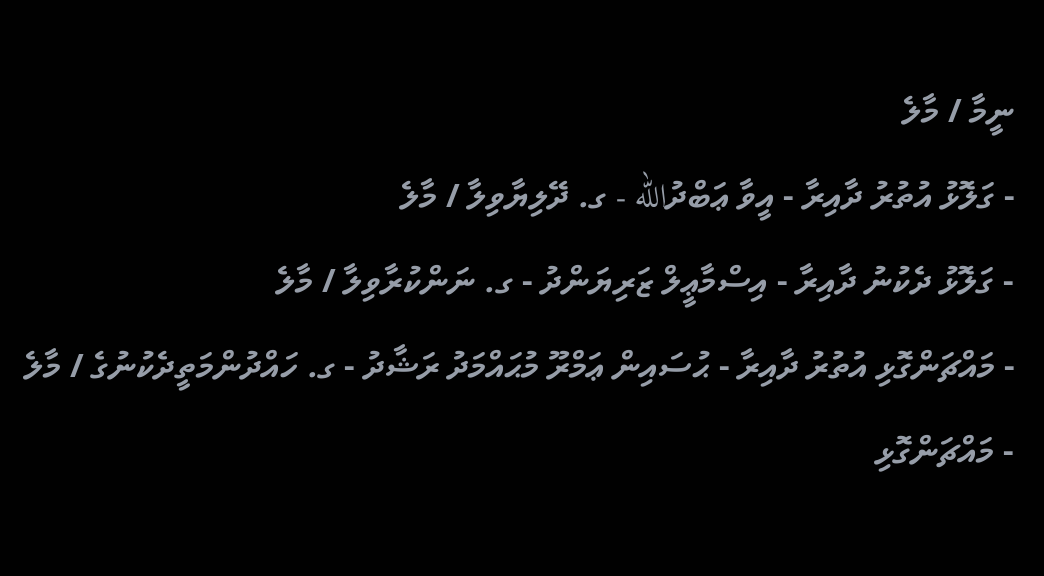ނީމާ / މާލެ
- ގަލޮޅު އުތުރު ދާއިރާ - އީވާ ޢަބްދުالله - ގ. ދޭލިޔާވިލާ / މާލެ
- ގަލޮޅު ދެކުނު ދާއިރާ - އިސްމާޢީލް ޒަރިޔަންދު - ގ. ނަންކުރާވިލާ / މާލެ
- މައްޗަންގޮޅި އުތުރު ދާއިރާ - ޙުސައިން ޢަމްރޫ މުޙައްމަދު ރަޝާދު - ގ. ހައްދުންމަތީދެކުނުގެ / މާލެ
- މައްޗަންގޮޅި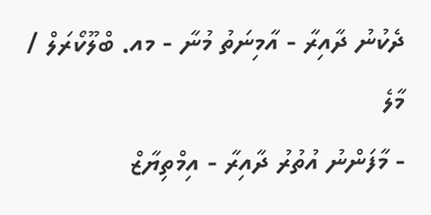ދެކުނު ދާއިރާ - އާމިނަތު މުނާ - މއ. ބްލޫކޯރަލް / މާލެ
- މާފަންނު އުތުރު ދާއިރާ - އިމްތިޔާޒް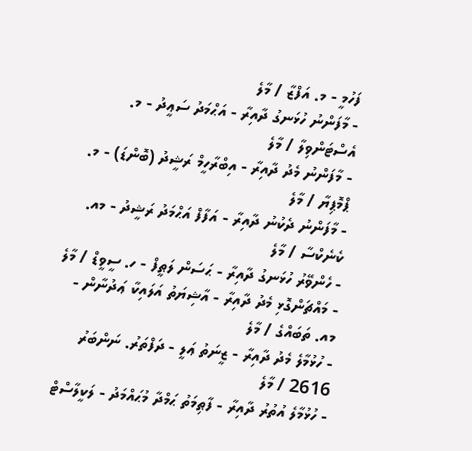ފަހުމީ - މ. އަފްޒާ / މާލެ
- މާފަންނު ހުޅަނގު ދާއިރާ - އަޙްމަދު ސަޢީދު - މ. އެސްޓަންވިލާ / މާލެ
- މާފަންނު މެދު ދާއިރާ - އިބްރާހީމް ރަޝީދު (ބޮންޑަ) - މ. ޕްމޮޕިޔާ / މާލެ
- މާފަންނު ދެކުނު ދާއިރާ - އަފާފް އަޙްމަދު ރަޝީދު - މއ. ކެނެކްސާ / މާލެ
- ހެންވޭރު ހުޅަނގު ދާއިރާ - ޙަސަން ލަޠީފް - ހ. ސީވީޑް / މާލެ
- މައްޗަންގޮޅި މެދު ދާއިރާ - އާޝިޔަތު އަލައިކާ ޢަދުނާން - މއ. ތަބައްގެ / މާލެ
- ހުޅުމާލެ މެދު ދާއިރާ - ޒީނަތު ޢަލީ - ދަފްތަރު. ނަންބަރު 2616 / މާލެ
- ހުޅުމާލެ އުތުރު ދާއިރާ - ފާޠިމަތު ޙަމްދާ މުޙައްމަދު - ލަކީލާސްޓް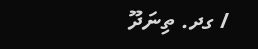/ ގދ. ތިނަދޫ